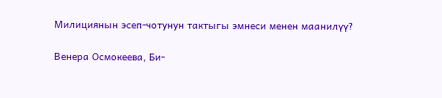Милициянын эсеп-чотунун тактыгы эмнеси менен маанилүү?

Венера Осмокеева, Би-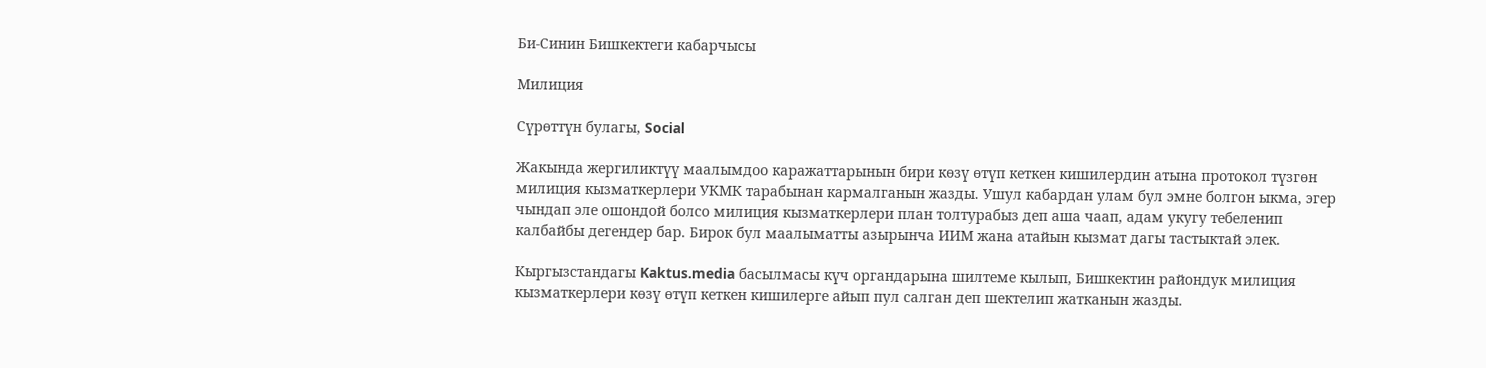Би-Синин Бишкектеги кабарчысы

Милиция

Сүрөттүн булагы, Social

Жакында жергиликтүү маалымдоо каражаттарынын бири көзү өтүп кеткен кишилердин атына протокол түзгөн милиция кызматкерлери УКМК тарабынан кармалганын жазды. Ушул кабардан улам бул эмне болгон ыкма, эгер чындап эле ошондой болсо милиция кызматкерлери план толтурабыз деп аша чаап, адам укугу тебеленип калбайбы дегендер бар. Бирок бул маалыматты азырынча ИИМ жана атайын кызмат дагы тастыктай элек.

Кыргызстандагы Kaktus.media басылмасы күч органдарына шилтеме кылып, Бишкектин райондук милиция кызматкерлери көзү өтүп кеткен кишилерге айып пул салган деп шектелип жатканын жазды.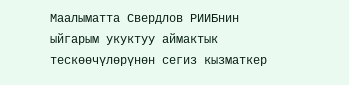Маалыматта Свердлов РИИБнин ыйгарым укуктуу аймактык тескөөчүлөрүнөн сегиз кызматкер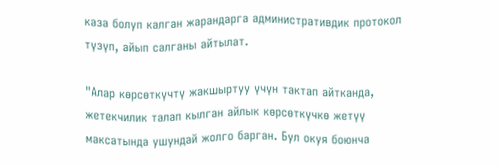каза болуп калган жарандарга административдик протокол түзүп, айып салганы айтылат.

"Алар көрсөткүчтү жакшыртуу үчүн тактап айтканда, жетекчилик талап кылган айлык көрсөткүчкө жетүү максатында ушундай жолго барган. Бул окуя боюнча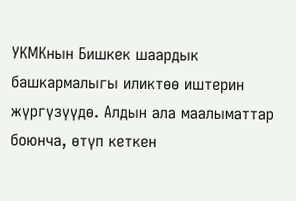УКМКнын Бишкек шаардык башкармалыгы иликтөө иштерин жүргүзүүдө. Алдын ала маалыматтар боюнча, өтүп кеткен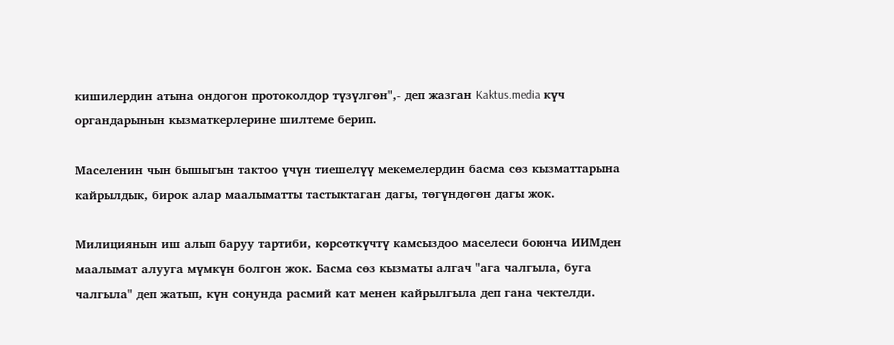кишилердин атына ондогон протоколдор түзүлгөн",- деп жазган Kaktus.media күч органдарынын кызматкерлерине шилтеме берип.

Маселенин чын бышыгын тактоо үчүн тиешелүү мекемелердин басма сөз кызматтарына кайрылдык, бирок алар маалыматты тастыктаган дагы, төгүндөгөн дагы жок.

Милициянын иш алып баруу тартиби, көрсөткүчтү камсыздоо маселеси боюнча ИИМден маалымат алууга мүмкүн болгон жок. Басма сөз кызматы алгач "ага чалгыла, буга чалгыла" деп жатып, күн соңунда расмий кат менен кайрылгыла деп гана чектелди.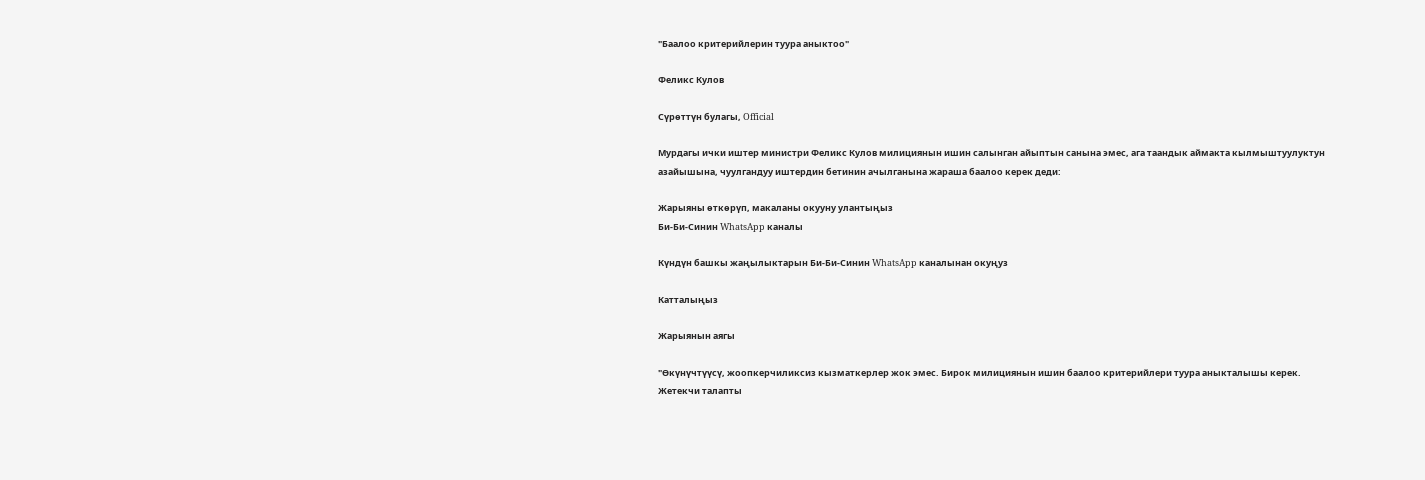"Баалоо критерийлерин туура аныктоо"

Феликс Кулов

Сүрөттүн булагы, Official

Мурдагы ички иштер министри Феликс Кулов милициянын ишин салынган айыптын санына эмес, ага таандык аймакта кылмыштуулуктун азайышына, чуулгандуу иштердин бетинин ачылганына жараша баалоо керек деди:

Жарыяны өткөрүп, макаланы окууну улантыңыз
Би-Би-Синин WhatsApp каналы

Күндүн башкы жаңылыктарын Би-Би-Синин WhatsApp каналынан окуңуз

Катталыңыз

Жарыянын аягы

"Өкүнүчтүүсү, жоопкерчиликсиз кызматкерлер жок эмес. Бирок милициянын ишин баалоо критерийлери туура аныкталышы керек. Жетекчи талапты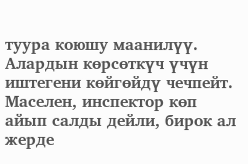туура коюшу маанилүү. Алардын көрсөткүч үчүн иштегени көйгөйдү чечпейт. Маселен, инспектор көп айып салды дейли, бирок ал жерде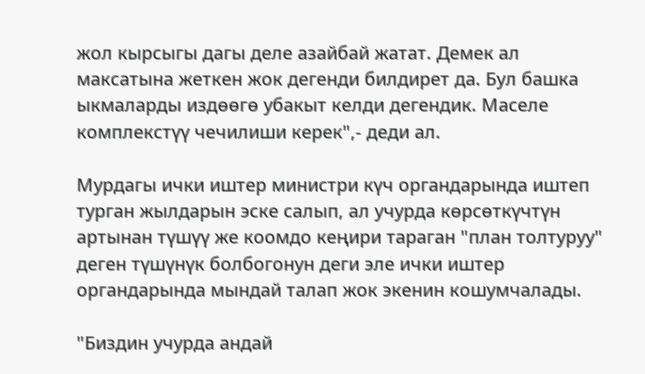жол кырсыгы дагы деле азайбай жатат. Демек ал максатына жеткен жок дегенди билдирет да. Бул башка ыкмаларды издөөгө убакыт келди дегендик. Маселе комплекстүү чечилиши керек",- деди ал.

Мурдагы ички иштер министри күч органдарында иштеп турган жылдарын эске салып, ал учурда көрсөткүчтүн артынан түшүү же коомдо кеңири тараган "план толтуруу" деген түшүнүк болбогонун деги эле ички иштер органдарында мындай талап жок экенин кошумчалады.

"Биздин учурда андай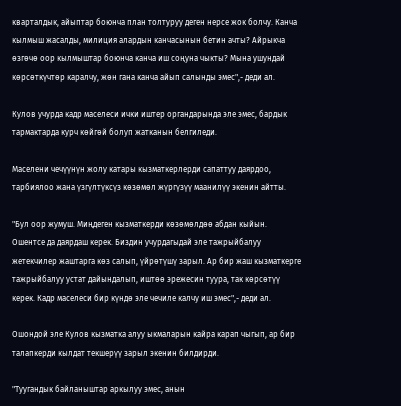кварталдык, айыптар боюнча план толтуруу деген нерсе жок болчу. Канча кылмыш жасалды, милиция алардын канчасынын бетин ачты? Айрыкча өзгөчө оор кылмыштар боюнча канча иш соңуна чыкты? Мына ушундай көрсөткүчтөр каралчу, жөн гана канча айып салынды эмес",- деди ал.

Кулов учурда кадр маселеси ички иштер органдарында эле эмес, бардык тармактарда курч көйгөй болуп жатканын белгиледи.

Маселени чечүүнүн жолу катары кызматкерлерди сапаттуу даярдоо, тарбиялоо жана үзгүлтүксүз көзөмөл жүргүзүү маанилүү экенин айтты.

"Бул оор жумуш. Миңдеген кызматкерди көзөмөлдөө абдан кыйын. Ошентсе да даярдаш керек. Биздин учурдагыдай эле тажрыйбалуу жетекчилер жаштарга көз салып, үйрөтүшү зарыл. Ар бир жаш кызматкерге тажрыйбалуу устат дайындалып, иштөө эрежесин туура, так көрсөтүү керек. Кадр маселеси бир күндө эле чечиле калчу иш эмес",- деди ал.

Ошондой эле Кулов кызматка алуу ыкмаларын кайра карап чыгып, ар бир талапкерди кылдат текшерүү зарыл экенин билдирди.

"Туугандык байланыштар аркылуу эмес, анын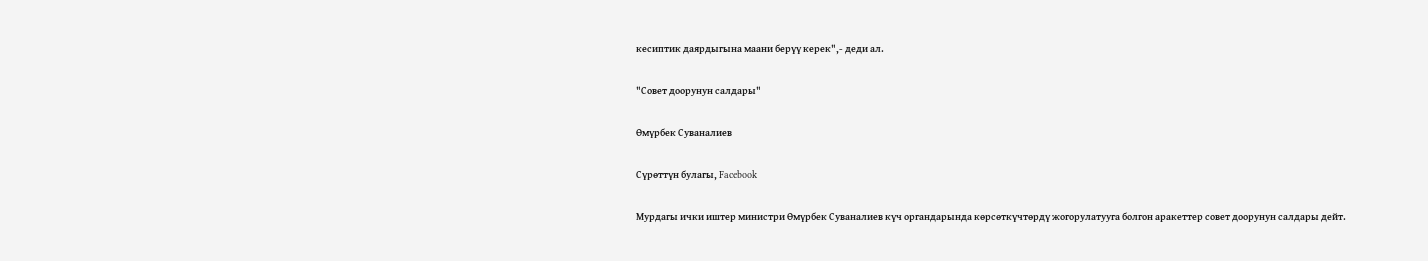кесиптик даярдыгына маани берүү керек",- деди ал.

"Совет доорунун салдары"

Өмүрбек Суваналиев

Сүрөттүн булагы, Facebook

Мурдагы ички иштер министри Өмүрбек Суваналиев күч органдарында көрсөткүчтөрдү жогорулатууга болгон аракеттер совет доорунун салдары дейт.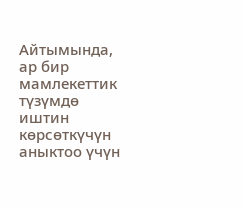Айтымында, ар бир мамлекеттик түзүмдө иштин көрсөткүчүн аныктоо үчүн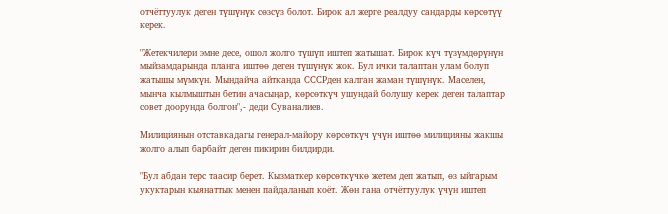отчёттуулук деген түшүнүк сөзсүз болот. Бирок ал жерге реалдуу сандарды көрсөтүү керек.

"Жетекчилери эмне десе, ошол жолго түшүп иштеп жатышат. Бирок күч түзүмдөрүнүн мыйзамдарында планга иштөө деген түшүнүк жок. Бул ички талаптан улам болуп жатышы мүмкүн. Мындайча айтканда СССРден калган жаман түшүнүк. Маселен, мынча кылмыштын бетин ачасыңар, көрсөткүч ушундай болушу керек деген талаптар совет доорунда болгон",- деди Суваналиев.

Милициянын отставкадагы генерал-майору көрсөткүч үчүн иштөө милицияны жакшы жолго алып барбайт деген пикирин билдирди.

"Бул абдан терс таасир берет. Кызматкер көрсөткүчкө жетем деп жатып, өз ыйгарым укуктарын кыянаттык менен пайдаланып коёт. Жөн гана отчёттуулук үчүн иштеп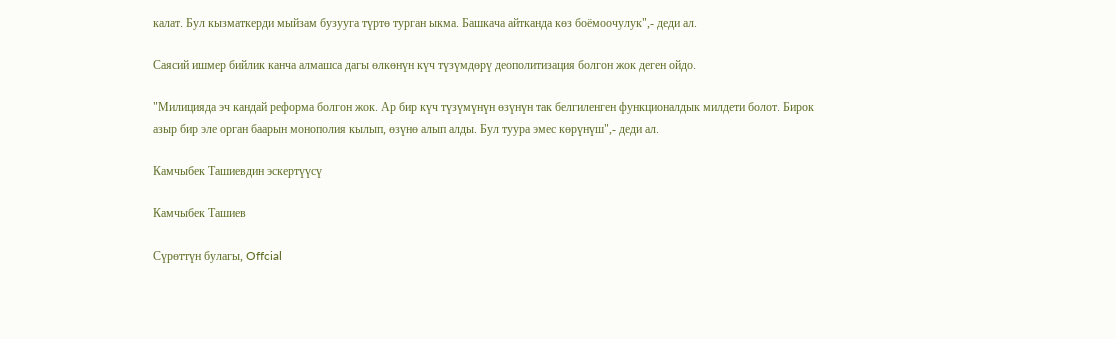калат. Бул кызматкерди мыйзам бузууга түртө турган ыкма. Башкача айтканда көз боёмоочулук",- деди ал.

Саясий ишмер бийлик канча алмашса дагы өлкөнүн күч түзүмдөрү деополитизация болгон жок деген ойдо.

"Милицияда эч кандай реформа болгон жок. Ар бир күч түзүмүнүн өзүнүн так белгиленген функционалдык милдети болот. Бирок азыр бир эле орган баарын монополия кылып, өзүнө алып алды. Бул туура эмес көрүнүш",- деди ал.

Камчыбек Ташиевдин эскертүүсү

Камчыбек Ташиев

Сүрөттүн булагы, Offcial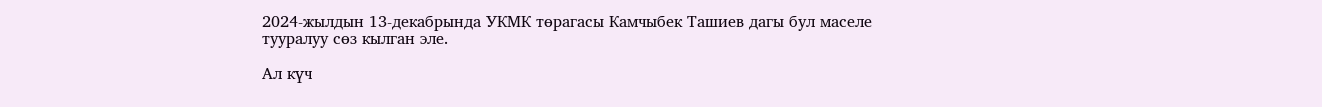2024-жылдын 13-декабрында УКМК төрагасы Камчыбек Ташиев дагы бул маселе тууралуу сөз кылган эле.

Ал күч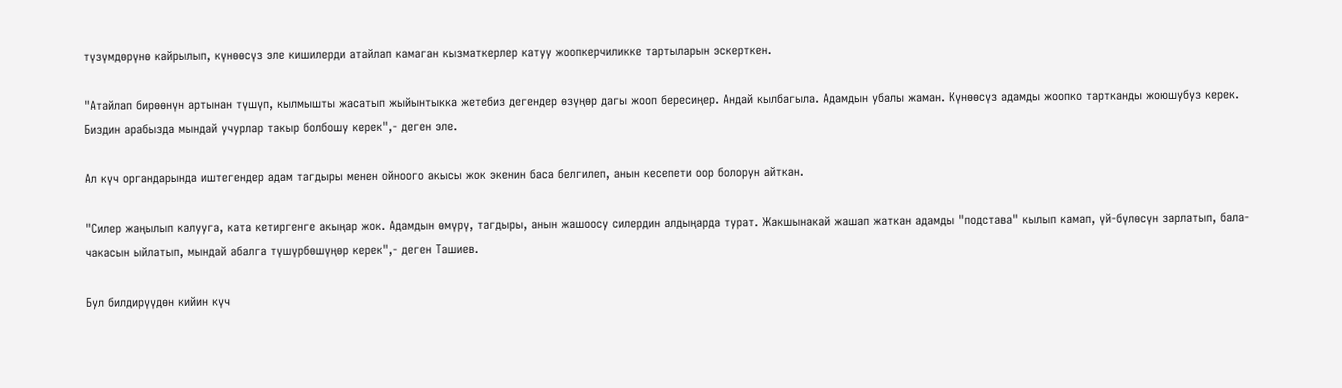түзүмдөрүнө кайрылып, күнөөсүз эле кишилерди атайлап камаган кызматкерлер катуу жоопкерчиликке тартыларын эскерткен.

"Атайлап бирөөнүн артынан түшүп, кылмышты жасатып жыйынтыкка жетебиз дегендер өзүңөр дагы жооп бересиңер. Андай кылбагыла. Адамдын убалы жаман. Күнөөсүз адамды жоопко тартканды жоюшубуз керек. Биздин арабызда мындай учурлар такыр болбошу керек",- деген эле.

Ал күч органдарында иштегендер адам тагдыры менен ойноого акысы жок экенин баса белгилеп, анын кесепети оор болорун айткан.

"Силер жаңылып калууга, ката кетиргенге акыңар жок. Адамдын өмүрү, тагдыры, анын жашоосу силердин алдыңарда турат. Жакшынакай жашап жаткан адамды "подстава" кылып камап, үй-бүлөсүн зарлатып, бала-чакасын ыйлатып, мындай абалга түшүрбөшүңөр керек",- деген Ташиев.

Бул билдирүүдөн кийин күч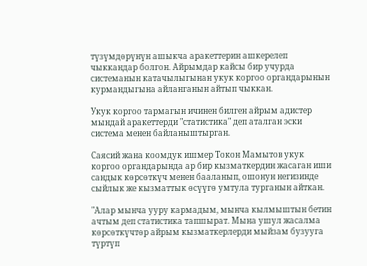түзүмдөрүнүн ашыкча аракеттерин ашкерелеп чыккандар болгон. Айрымдар кайсы бир учурда системанын катачылыгынан укук коргоо органдарынын курмандыгына айланганын айтып чыккан.

Укук коргоо тармагын ичинен билген айрым адистер мындай аракеттерди "статистика" деп аталган эски система менен байланыштырган.

Саясий жана коомдук ишмер Токон Мамытов укук коргоо органдарында ар бир кызматкердин жасаган иши сандык көрсөткүч менен бааланып, ошонун негизинде сыйлык же кызматтык өсүүгө умтула турганын айткан.

"Алар мынча ууру кармадым, мынча кылмыштын бетин ачтым деп статистика тапшырат. Мына ушул жасалма көрсөткүчтөр айрым кызматкерлерди мыйзам бузууга түртүп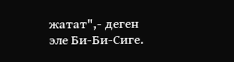жатат",- деген эле Би-Би-Сиге.